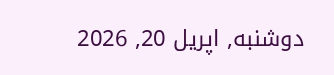دوشنبه, اپریل 20, 2026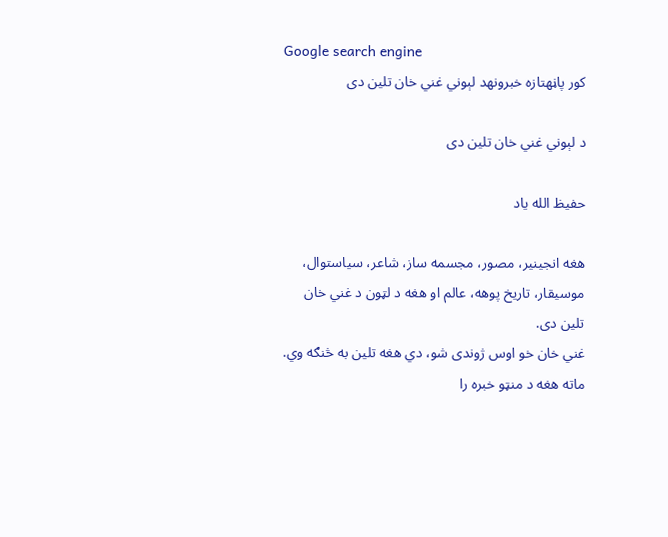Google search engine
کور پاڼهتازه خبرونهد لېوني غني خان تلين دی

د لېوني غني خان تلين دی

حفيظ الله ياد

هغه انجينير، مصور، مجسمه ساز، شاعر، سياستوال، موسيقار، تاريخ پوهه، عالم او هغه د لټون د غني خان تلين دی.
غني خان خو اوس ژوندی شو، دي هغه تلين به څنګه وي. ماته هغه د منټو خبره را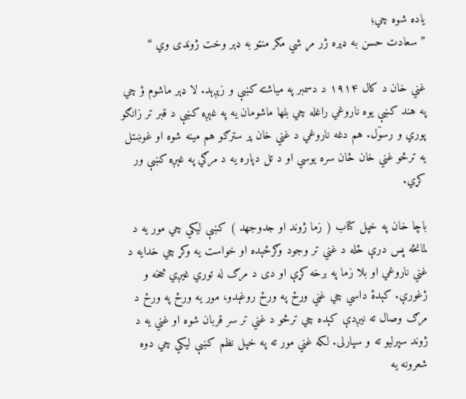ياده شوه چي؛
” سعادت حسن به ډېره ژر مړ شي مګر منټو به ډېر وخت ژوندی وي “

غني خان د کال ۱۹۱۴ د دسمبر په مياشته کښې و زېږېد. لا ډېر ماشوم ؤ چي په هند کښې يوه ناروغي راغله چي بلها ماشومان يه په غېږه کښې د قبر تر زانګو پوري و رسوٙل. هم دغه ناروغي د غني خان پر سترګو هم مينه شوه او غوښتل يه ترڅو غني خان ځان سره يوسي او د تل دپاره يه د مرګي په غېږه کښې ور کړي.

باچا خان په خپل کتاب ( زما ژوند او جدوجهد ) کښې ليکي چي مور يه د لمانځه پس درې ځله د غني تر وجود وګرځېده او خواست يه وکړ چي خدايه د غني ناروغي او بلا زما په برخه کړې او دی د مرګ له توري غيږي څخه و ژغورې. کېدۀ داسي چي غني ورځ په ورځ روغېدو، مور يه ورځ په ورځ د مرګ وصال ته نيږدې کېده چي ترڅو د غني تر سر قربان شوه او غني يه د ژوند سپرليو ته و سپارلی. لکه غني مور ته په خپل نظم کښې ليکي چي دوه شعرونه يه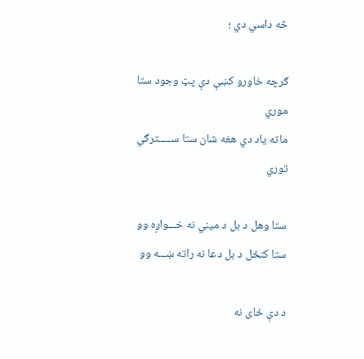څه داسي دي ؛

ګرچه خاورو کښې دې پټ وجود ستا موري
ماته یاد دي هغه شان ستا ســـــترګي توري

ستا وهل د بل د میني نه خـــواږه وو
ستا کنځل د بل دعا نه راته ښـــه وو

د دې ځای نه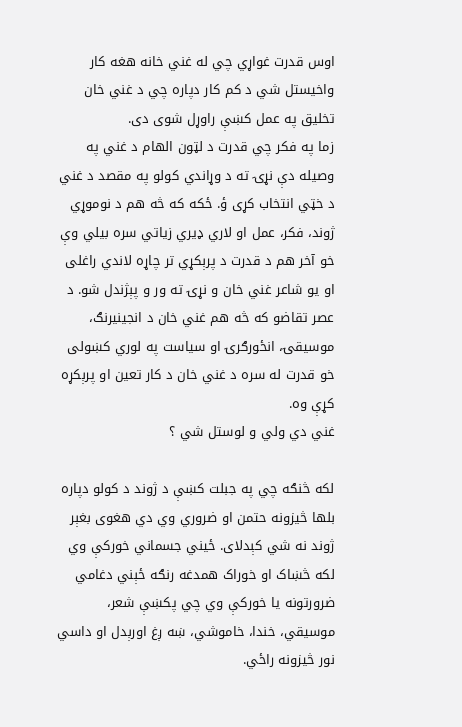اوس قدرت غواړي چي له غني خانه هغه کار واخيستل شي د کم کار دپاره چي د غني خان تخليق په عمل کښې راوړل شوی دی.
زما په فکر چي قدرت د لټون الهام د غني په وصيله دې نړۍ ته د وړاندي کولو په مقصد د غني د خټي انتخاب کړی ؤ. ځکه که څه هم د نوموړي ژوند، فکر، عمل او لاري ډيري زياتي سره بيلي وې خو آخر هم د قدرت د پرېکړي تر چاړه لاندي راغلی او يو شاعر غني خان و نړۍ ته ور و پېژندل شو. د عصر تقاضو که څه هم غني خان د انجينيرنګ، موسيقۍ، انځورګرۍ او سياست په لوري کښولی خو قدرت له سره د غني خان د کار تعين او پرېکړه کړې وه.
غني دي ولي و لوستل شي ؟

لکه څنګه چي په جبلت کښې د ژوند د کولو دپاره بلها څيزونه حتمن او ضروري وي دي هغوی بغېر ژوند نه شي کېدلای. ځيني جسماني خورکې وي لکه څښاک او خوراک همدغه رنګه ځېني دغامي ضرورتونه يا خورکې وي چي پکښې شعر، موسيقي، خندا، خاموشي، ښه ږغ اورېدل او داسي نور څيزونه راځي.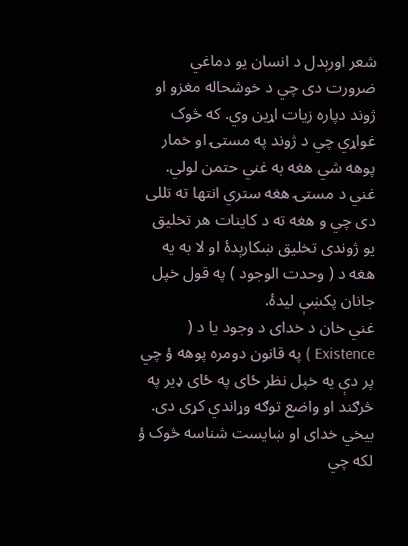شعر اورېدل د انسان يو دماغي ضرورت دی چي د خوشحاله مغزو او ژوند دپاره زيات اړين وي. که څوک غواړي چي د ژوند په مستۍ او خمار پوهه شي هغه به غني حتمن لولي. غني د مستۍ هغه ستري انتها ته تللی دی چي و هغه ته د کاينات هر تخليق يو ژوندی تخليق ښکارېدۀ او لا به يه هغه د ( وحدت الوجود ) په قول خپل جانان پکښې ليدۀ.
غني خان د خدای د وجود يا د ( Existence ) په قانون دومره پوهه ؤ چي پر دې يه خپل نظر ځای په ځای ډير په څرګند او واضع توګه وړاندي کړی دی.
بيخي خدای او ښايست شناسه څوک ؤ لکه چي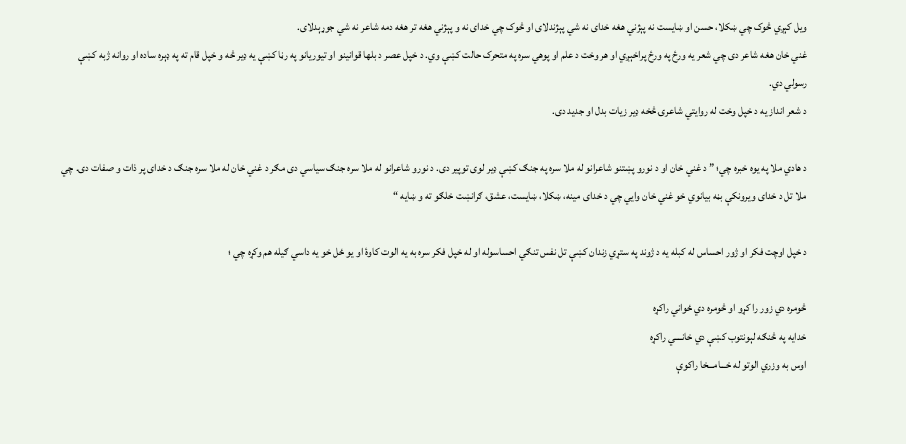ويل کېږي څوک چي ښکلا، حسن او ښايست نه پېژني هغه خدای نه شي پېژندلای او څوک چي خدای نه و پېژني هغه تر هغه دمه شاعر نه شي جوړېدلای.
غني خان هغه شاعر دی چي شعر يه ورځ په ورځ پراخېږي او هر وخت د علم او پوهي سره په متحرک حالت کښې وي. د خپل عصر د بلها قوانينو او تيوريانو په رڼا کښې يه ډير څه و خپل قام ته په ډېره ساده او روانه ژبه کښې رسولي دي.
د شعر انداز يه د خپل وخت له روايتي شاعرۍ څخه ډير زيات بدل او جديد دی.

د هادي ملا په يوه خبره چي؛ ” د غني خان او د نورو پښتنو شاعرانو له ملا سره په جنګ کښې ډير لوی توپير دی. د نورو شاعرانو له ملا سره جنګ سياسي دی مګر د غني خان له ملا سره جنګ د خدای پر ذات و صفات دی. چي ملا تل د خدای ویرونکې بڼه بيانوي خو غني خان وايي چي د خدای مينه، ښکلا، ښايست، عشق، ګرانښت خلګو ته و ښايه “

د خپل اوچت فکر او ژور احساس له کبله يه د ژوند په ستړي زندان کښې تل نفس تنګي احساسوله او له خپل فکر سره به يه الوت کاوۀ او يو ځل خو يه داسي ګيله هم وکړه چي ؛

څومره دي زور را کړو او څومره دي ځواني راکړه
خدايه په څنګه لېونتوب کښې دي خانــــي راکړه
اوس به وزري الوتو له خـــامـــخا راکوې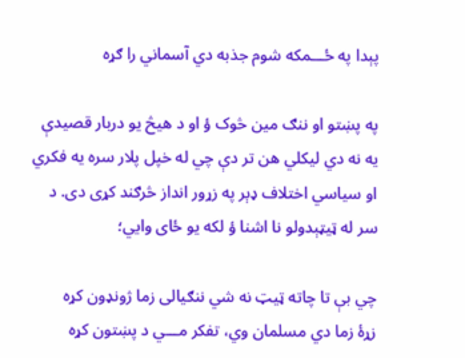پېدا په ځـــمکه شوم جذبه دي آسماني را ګړه

په پښتو او ننګ مين څوک ؤ او د هيڅ يو دربار قصيدې يه نه دي ليکلي هن تر دې چي له خپل پلار سره يه فکري او سياسي اختلاف ډېر په زړور انداز څرګند کړی دی. د سر له ټيټېدولو نا اشنا ؤ لکه يو ځای وايي؛

چي بې تا چاته ټيټ نه شي ننګيالی زما ژونډون کړه
زړۀ زما دي مسلمان وي، تفکر مـــي د پښتون کړه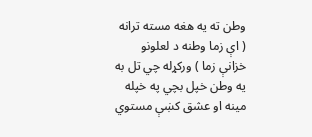وطن ته يه هغه مسته ترانه ( اې زما وطنه د لعلونو خزانې زما ) ورکړله چي تل به يه وطن خپل بچي په خپله مينه او عشق کښې مستوي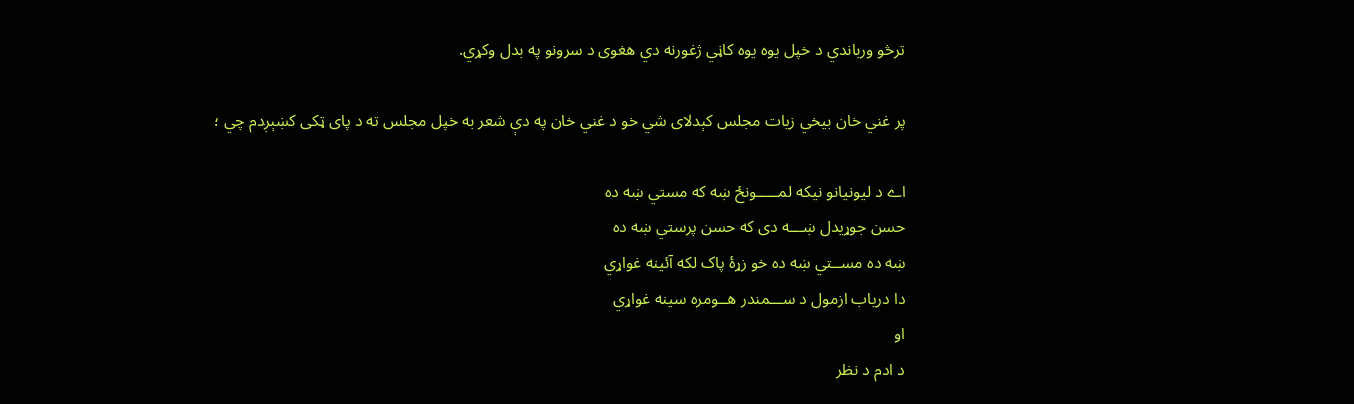ترڅو ورباندي د خپل يوه يوه کاڼي ژغورنه دي هغوی د سرونو په بدل وکړي.

پر غني خان بيخي زيات مجلس کېدلای شي خو د غني خان په دې شعر به خپل مجلس ته د پای ټکی کښېږدم چي ؛

اے د لیونیانو نیکه لمـــــونځ ښه که مستي ښه دہ
حسن جوړیدل ښـــه دی که حسن پرستي ښه دہ
ښه دہ مســتي ښه ده خو زړۀ پاک لکه آئینه غواړي
دا دریاب ازمول د ســـمندر هــومرہ سینه غواړي
او
د ادم د نظر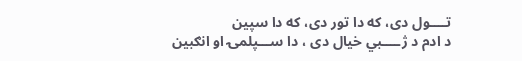تــــول دی، که دا تور دی، که دا سپین
د ادم د ژــــبي خیال دی ، دا ســـپلمۍ او انګبین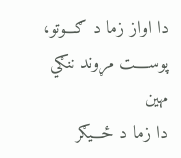دا اواز زما د ګـــوتو، پوســــت مړوند ننګي مهین
دا زما د ځـــیګر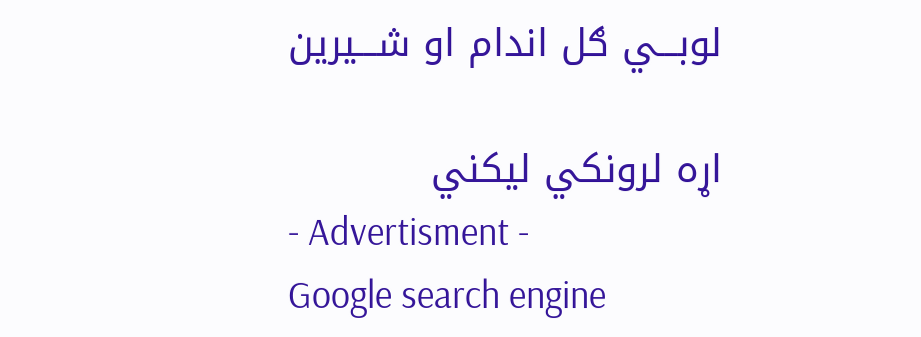لوبـــي ګل اندام او شـــیرین

اړه لرونکي ليکني
- Advertisment -
Google search engine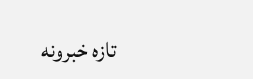تازه خبرونه